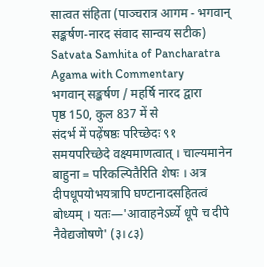सात्वत संहिता (पाञ्चरात्र आगम - भगवान् सङ्कर्षण-नारद संवाद सान्वय सटीक)
Satvata Samhita of Pancharatra Agama with Commentary
भगवान् सङ्कर्षण / महर्षि नारद द्वारा
पृष्ठ 150, कुल 837 में से
संदर्भ में पढ़ेंषष्ठः परिच्छेदः ९१
समयपरिच्छेदे वक्ष्यमाणत्वात् । चाल्यमानेन बाहुना = परिकल्पितैरिति शेषः । अत्र दीपधूपयोभयत्रापि घण्टानादसहितत्वं बोध्यम् । यतः—'आवाहनेऽर्घ्ये धूपे च दीपे नैवेद्यजोषणे' (३।८३)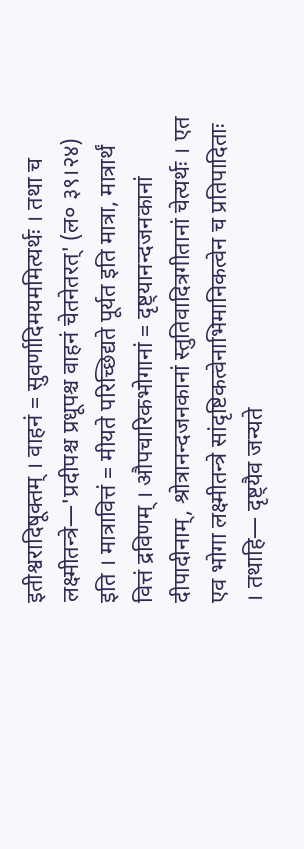इतीश्वरादिषूक्तम् । वाहनं = सुवर्णादिमयममित्यर्थः । तथा च लक्ष्मीतन्त्रे—'प्रदीपश्च प्रधूपश्च वाहनं चेतनेतरत्' (ल० ३९।२४) इति । मात्रावित्तं = मीयते परिच्छिद्यते पूर्यत इति मात्रा, मात्रार्थं वित्तं द्रविणम् । औपचारिकभोगानां = दृष्ट्यानन्दजनकानां दीपादीनाम्, श्रोत्रानन्दजनकानां स्तुतिवादित्रगीतानां चेत्यर्थः । एत एव भोगा लक्ष्मीतन्त्रे सांदृष्टिकत्वेनाभिमानिकत्वेन च प्रतिपादिताः । तथाहि— दृष्ट्यैव जन्यते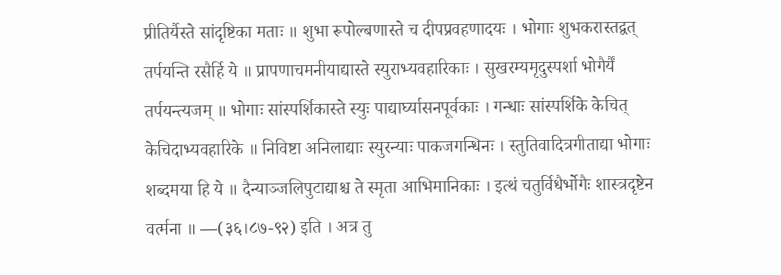प्रीतिर्यैस्ते सांदृष्टिका मताः ॥ शुभा रूपोल्बणास्ते च दीपप्रवहणादयः । भोगाः शुभकरास्तद्वत् तर्पयन्ति रसैर्हि ये ॥ प्रापणाचमनीयाद्यास्ते स्युराभ्यवहारिकाः । सुखरम्यमृदुस्पर्शा भोगैर्यैं तर्पयन्त्यजम् ॥ भोगाः सांस्पर्शिकास्ते स्युः पाद्यार्घ्यासनपूर्वकाः । गन्धाः सांस्पर्शिके केचित् केचिदाभ्यवहारिके ॥ निविष्टा अनिलाद्याः स्युरन्याः पाकजगन्धिनः । स्तुतिवादित्रगीताद्या भोगाः शब्दमया हि ये ॥ दैन्याञ्जलिपुटाद्याश्च ते स्मृता आभिमानिकाः । इत्थं चतुर्विधैर्भोगैः शास्त्रदृष्टेन वर्त्मना ॥ —(३६।८७-९२) इति । अत्र तु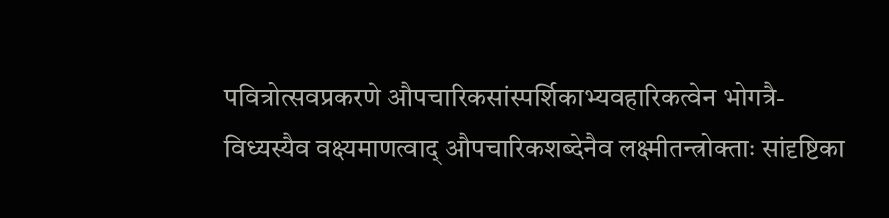पवित्रोत्सवप्रकरणे औपचारिकसांस्पर्शिकाभ्यवहारिकत्वेन भोगत्रै- विध्यस्यैव वक्ष्यमाणत्वाद् औपचारिकशब्देनैव लक्ष्मीतन्त्रोक्ताः सांदृष्टिका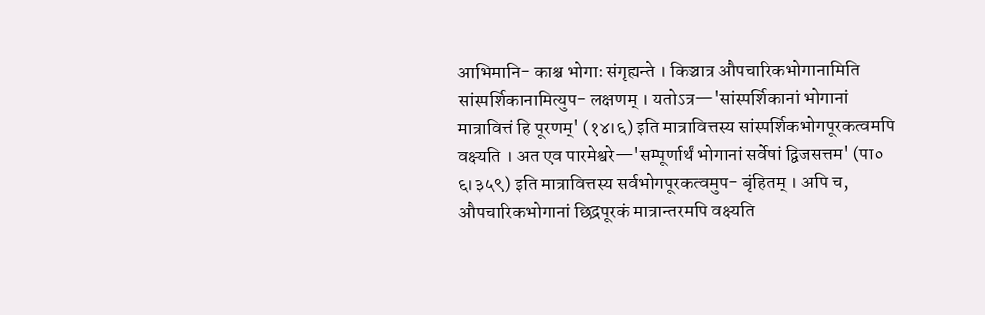आभिमानि- काश्च भोगाः संगृह्यन्ते । किञ्चात्र औपचारिकभोगानामिति सांस्पर्शिकानामित्युप- लक्षणम् । यतोऽत्र—'सांस्पर्शिकानां भोगानां मात्रावित्तं हि पूरणम्' (१४।६) इति मात्रावित्तस्य सांस्पर्शिकभोगपूरकत्वमपि वक्ष्यति । अत एव पारमेश्वरे—'सम्पूर्णार्थं भोगानां सर्वेषां द्विजसत्तम' (पा० ६।३५९) इति मात्रावित्तस्य सर्वभोगपूरकत्वमुप- बृंहितम् । अपि च, औपचारिकभोगानां छिद्रपूरकं मात्रान्तरमपि वक्ष्यति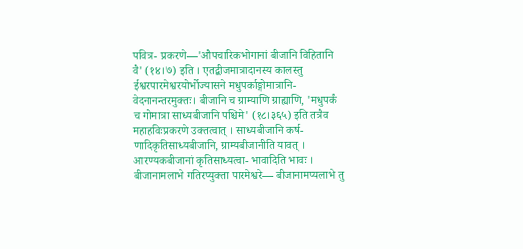पवित्र- प्रकरणे—'औपचारिकभोगानां बीजानि विहितानि वै' (१४।७) इति । एतद्बीजमात्रादानस्य कालस्तु ईश्वरपारमेश्वरयोर्भोज्यासने मधुपर्काङ्गोमात्रानि- वेदनानन्तरमुक्तः। बीजानि च ग्राम्याणि ग्राह्याणि, 'मधुपर्कं च गोमात्रा साध्यबीजानि पश्चिमे' (१८।३६५) इति तत्रैव महाहविःप्रकरणे उक्तत्वात् । साध्यबीजानि कर्ष- णादिकृतिसाध्यबीजानि, ग्राम्यबीजानीति यावत् । आरण्यकबीजानां कृतिसाध्यत्वा- भावादिति भावः । बीजानामलाभे गतिरप्युक्ता पारमेश्वरे— बीजानामप्यलाभे तु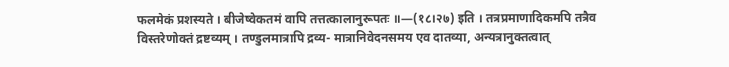फलमेकं प्रशस्यते । बीजेष्वेकतमं वापि तत्तत्कालानुरूपतः ॥—(१८।२७) इति । तत्रप्रमाणादिकमपि तत्रैव विस्तरेणोक्तं द्रष्टव्यम् । तण्डुलमात्रापि द्रव्य- मात्रानिवेदनसमय एव दातव्या, अन्यत्रानुक्तत्वात्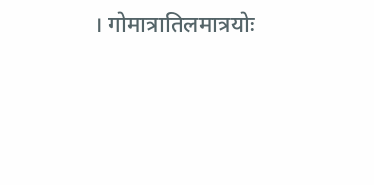। गोमात्रातिलमात्रयोः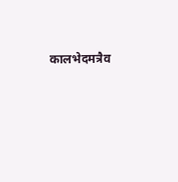कालभेदमत्रैव